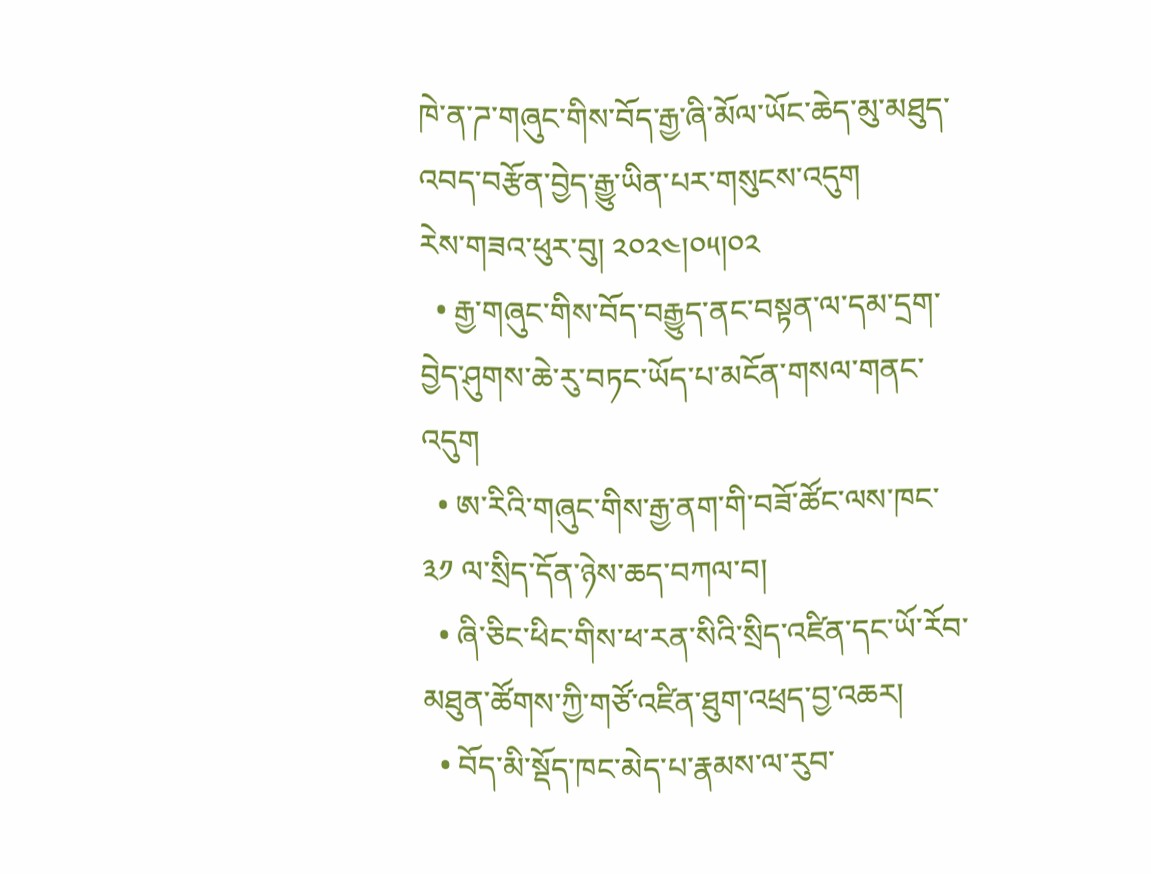ཁེ་ན་ཌ་གཞུང་གིས་བོད་རྒྱ་ཞི་མོལ་ཡོང་ཆེད་མུ་མཐུད་འབད་བརྩོན་བྱེད་རྒྱུ་ཡིན་པར་གསུངས་འདུག
རེས་གཟའ་ཕུར་བུ། ༢༠༢༤།༠༥།༠༢
  • རྒྱ་གཞུང་གིས་བོད་བརྒྱུད་ནང་བསྟན་ལ་དམ་དྲག་བྱེད་ཤུགས་ཆེ་རུ་བཏང་ཡོད་པ་མངོན་གསལ་གནང་འདུག
  • ཨ་རིའི་གཞུང་གིས་རྒྱ་ནག་གི་བཟོ་ཚོང་ལས་ཁང་ ༣༡ ལ་སྲིད་དོན་ཉེས་ཆད་བཀལ་བ།
  • ཞི་ཅིང་ཕིང་གིས་ཕ་རན་སིའི་སྲིད་འཛིན་དང་ཡོ་རོབ་མཐུན་ཚོགས་ཀྱི་གཙོ་འཛིན་ཐུག་འཕྲད་བྱ་འཆར།
  • བོད་མི་སྡོད་ཁང་མེད་པ་རྣམས་ལ་རུབ་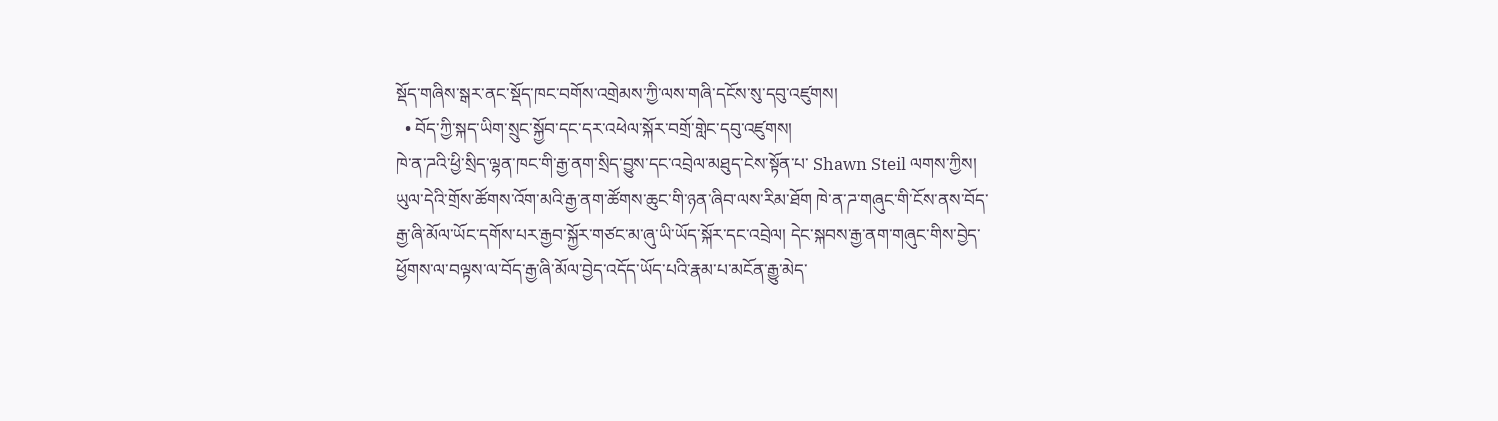སྡོད་གཞིས་སྒར་ནང་སྡོད་ཁང་བགོས་འགྲེམས་ཀྱི་ལས་གཞི་དངོས་སུ་དབུ་འཛུགས།
  • བོད་ཀྱི་སྐད་ཡིག་སྲུང་སྐྱོབ་དང་དར་འཕེལ་སྐོར་བགྲོ་གླེང་དབུ་འཛུགས།
ཁེ་ན་ཌའི་ཕྱི་སྲིད་ལྷན་ཁང་གི་རྒྱ་ནག་སྲིད་བྱུས་དང་འབྲེལ་མཐུད་ངེས་སྟོན་པ་ Shawn Steil ལགས་ཀྱིས། ཡུལ་དེའི་གྲོས་ཚོགས་འོག་མའི་རྒྱ་ནག་ཚོགས་ཆུང་གི་ཉན་ཞིབ་ལས་རིམ་ཐོག ཁེ་ན་ཌ་གཞུང་གི་ངོས་ནས་བོད་རྒྱ་ཞི་མོལ་ཡོང་དགོས་པར་རྒྱབ་སྐྱོར་གཙང་མ་ཞུ་ཡི་ཡོད་སྐོར་དང་འབྲེལ། དེང་སྐབས་རྒྱ་ནག་གཞུང་གིས་བྱེད་ཕྱོགས་ལ་བལྟས་ལ་བོད་རྒྱ་ཞི་མོལ་བྱེད་འདོད་ཡོད་པའི་རྣམ་པ་མངོན་རྒྱུ་མེད་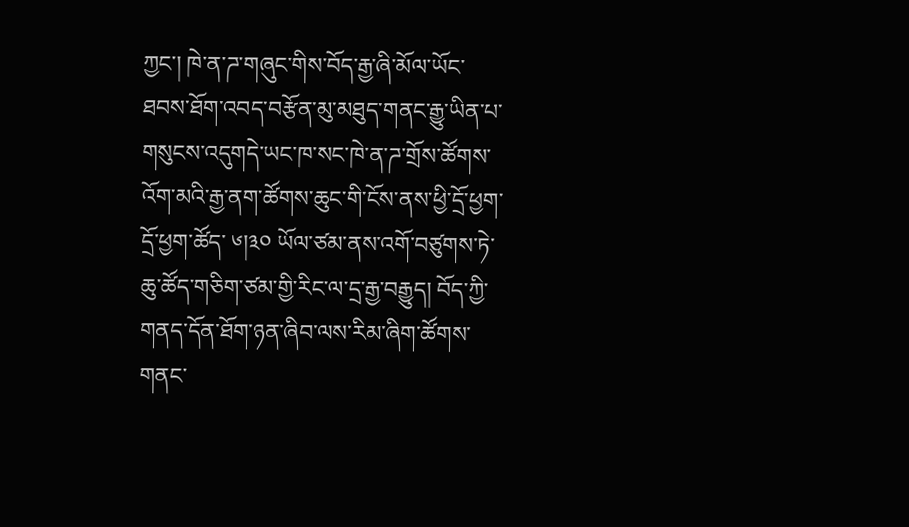ཀྱང་། ཁེ་ན་ཌ་གཞུང་གིས་བོད་རྒྱ་ཞི་མོལ་ཡོང་ཐབས་ཐོག་འབད་བརྩོན་མུ་མཐུད་གནང་རྒྱུ་ཡིན་པ་གསུངས་འདུགདེ་ཡང་ཁ་སང་ཁེ་ན་ཌ་གྲོས་ཚོགས་འོག་མའི་རྒྱ་ནག་ཚོགས་ཆུང་གི་ངོས་ནས་ཕྱི་དྲོ་ཕྱག་དྲོ་ཕྱག་ཚོད་ ༦།༣༠ ཡོལ་ཙམ་ནས་འགོ་བཙུགས་ཏེ་ཆུ་ཚོད་གཅིག་ཙམ་གྱི་རིང་ལ་དྲ་རྒྱ་བརྒྱུད། བོད་ཀྱི་གནད་དོན་ཐོག་ཉན་ཞིབ་ལས་རིམ་ཞིག་ཚོགས་གནང་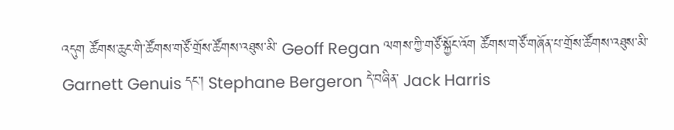འདུག ཚོགས་ཆུང་གི་ཚོགས་གཙོ་གྲོས་ཚོགས་འཐུས་མི་ Geoff Regan ལགས་ཀྱི་གཙོ་སྐྱོང་འོག ཚོགས་གཙོ་གཞོན་པ་གྲོས་ཚོགས་འཐུས་མི་ Garnett Genuis དང་། Stephane Bergeron དེ་བཞིན་ Jack Harris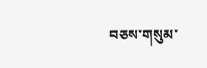བཅས་གསུམ་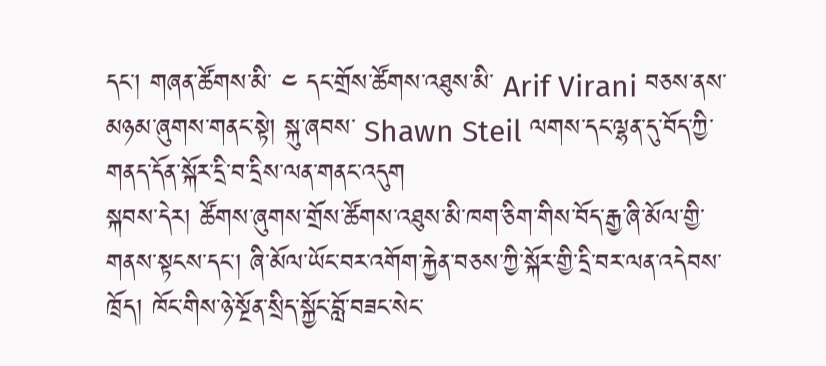དང་། གཞན་ཚོགས་མི་ ༤ དང་གྲོས་ཚོགས་འཐུས་མི་ Arif Virani བཅས་ནས་མཉམ་ཞུགས་གནང་སྟེ། སྐུ་ཞབས་ Shawn Steil ལགས་དང་ལྷན་དུ་བོད་ཀྱི་གནད་དོན་སྐོར་དྲི་བ་དྲིས་ལན་གནང་འདུག
སྐབས་དེར། ཚོགས་ཞུགས་གྲོས་ཚོགས་འཐུས་མི་ཁག་ཅིག་གིས་བོད་རྒྱ་ཞི་མོལ་གྱི་གནས་སྟངས་དང་། ཞི་མོལ་ཡོང་བར་འགོག་རྐྱེན་བཅས་ཀྱི་སྐོར་གྱི་དྲི་བར་ལན་འདེབས་ཁྲོད། ཁོང་གིས་ཉེ་སྔོན་སྲིད་སྐྱོང་བློ་བཟང་སེང་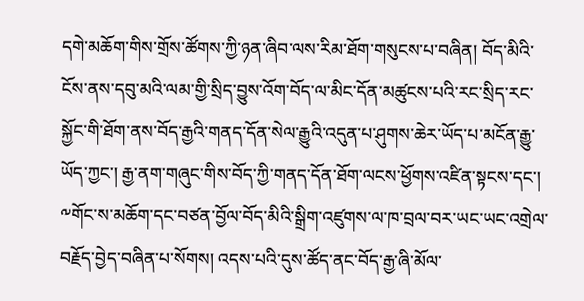དགེ་མཆོག་གིས་གྲོས་ཚོགས་ཀྱི་ཉན་ཞིབ་ལས་རིམ་ཐོག་གསུངས་པ་བཞིན། བོད་མིའི་ངོས་ནས་དབུ་མའི་ལམ་གྱི་སྲིད་བྱུས་འོག་བོད་ལ་མིང་དོན་མཚུངས་པའི་རང་སྲིད་རང་སྐྱོང་གི་ཐོག་ནས་བོད་རྒྱའི་གནད་དོན་སེལ་རྒྱུའི་འདུན་པ་ཤུགས་ཆེར་ཡོད་པ་མངོན་རྒྱུ་ཡོད་ཀྱང་། རྒྱ་ནག་གཞུང་གིས་བོད་ཀྱི་གནད་དོན་ཐོག་ལངས་ཕྱོགས་འཛིན་སྟངས་དང་། ༸གོང་ས་མཆོག་དང་བཙན་བྱོལ་བོད་མིའི་སྒྲིག་འཛུགས་ལ་ཁ་བྲལ་བར་ཡང་ཡང་འགྲེལ་བརྗོད་བྱེད་བཞིན་པ་སོགས། འདས་པའི་དུས་ཚོད་ནང་བོད་རྒྱ་ཞི་མོལ་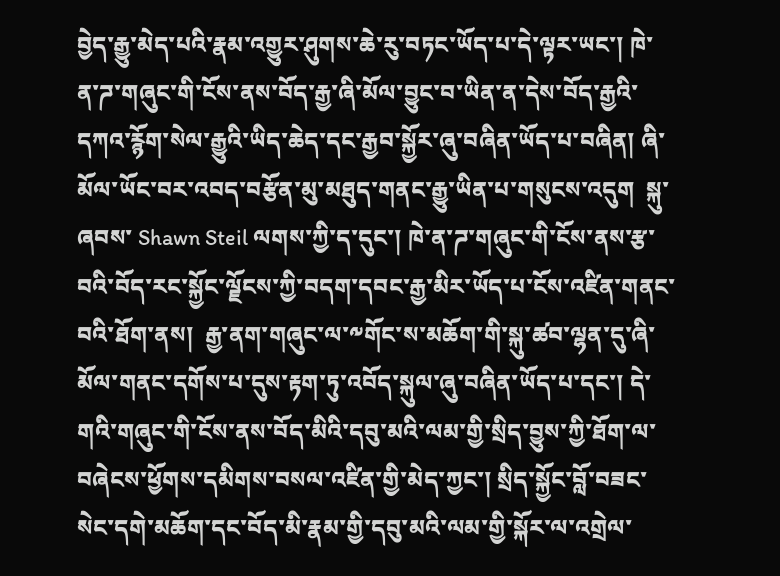བྱེད་རྒྱུ་མེད་པའི་རྣམ་འགྱུར་ཤུགས་ཆེ་རུ་བཏང་ཡོད་པ་དེ་ལྟར་ཡང་། ཁེ་ན་ཌ་གཞུང་གི་ངོས་ནས་བོད་རྒྱ་ཞི་མོལ་བྱུང་བ་ཡིན་ན་དེས་བོད་རྒྱའི་དཀའ་རྙོག་སེལ་རྒྱུའི་ཡིད་ཆེད་དང་རྒྱབ་སྐྱོར་ཞུ་བཞིན་ཡོད་པ་བཞིན། ཞི་མོལ་ཡོང་བར་འབད་བརྩོན་མུ་མཐུད་གནང་རྒྱུ་ཡིན་པ་གསུངས་འདུག  སྐུ་ཞབས་ Shawn Steil ལགས་ཀྱི་ད་དུང་། ཁེ་ན་ཌ་གཞུང་གི་ངོས་ནས་རྩ་བའི་བོད་རང་སྐྱོང་ལྗོངས་ཀྱི་བདག་དབང་རྒྱ་མིར་ཡོད་པ་ངོས་འཛིན་གནང་བའི་ཐོག་ནས།  རྒྱ་ནག་གཞུང་ལ་༸གོང་ས་མཆོག་གི་སྐུ་ཚབ་ལྷན་དུ་ཞི་མོལ་གནང་དགོས་པ་དུས་རྟག་ཏུ་འབོད་སྐུལ་ཞུ་བཞིན་ཡོད་པ་དང་། དེ་གའི་གཞུང་གི་ངོས་ནས་བོད་མིའི་དབུ་མའི་ལམ་གྱི་སྲིད་བྱུས་ཀྱི་ཐོག་ལ་བཞེངས་ཕྱོགས་དམིགས་བསལ་འཛིན་གྱི་མེད་ཀྱང་། སྲིད་སྐྱོང་བློ་བཟང་སེང་དགེ་མཆོག་དང་བོད་མི་རྣམ་གྱི་དབུ་མའི་ལམ་གྱི་སྐོར་ལ་འགྲེལ་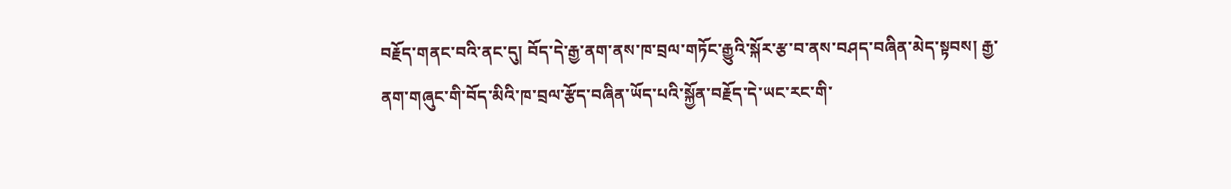བརྗོད་གནང་བའི་ནང་དུ། བོད་དེ་རྒྱ་ནག་ནས་ཁ་བྲལ་གཏོང་རྒྱུའི་སྐོར་རྩ་བ་ནས་བཤད་བཞིན་མེད་སྟབས། རྒྱ་ནག་གཞུང་གི་བོད་མིའི་ཁ་བྲལ་རྩོད་བཞིན་ཡོད་པའི་སྐྱོན་བརྗོད་དེ་ཡང་རང་གི་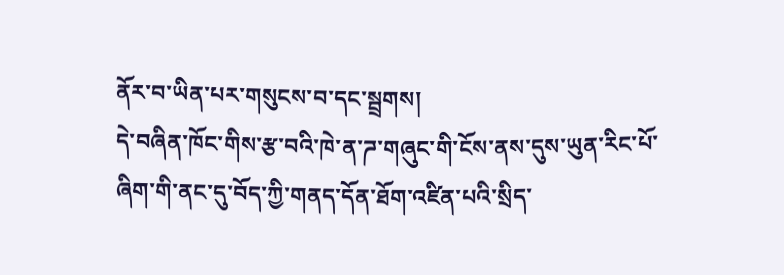ནོར་བ་ཡིན་པར་གསུངས་བ་དང་སྦྲགས།
དེ་བཞིན་ཁོང་གིས་རྩ་བའི་ཁེ་ན་ཌ་གཞུང་གི་ངོས་ནས་དུས་ཡུན་རིང་པོ་ཞིག་གི་ནང་དུ་བོད་ཀྱི་གནད་དོན་ཐོག་འཛིན་པའི་སྲིད་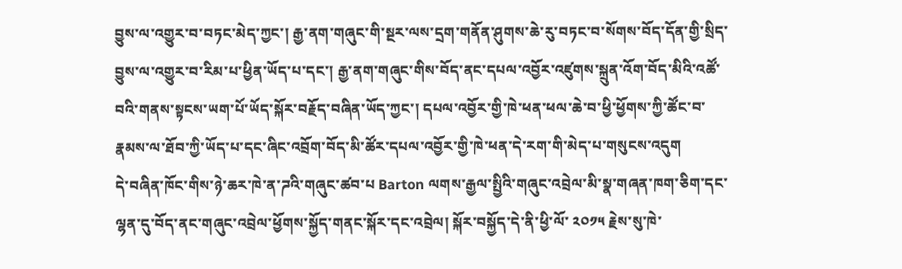བྱུས་ལ་འགྱུར་བ་བཏང་མེད་ཀྱང་། རྒྱ་ནག་གཞུང་གི་སྔར་ལས་དྲག་གནོན་ཤུགས་ཆེ་རུ་བཏང་བ་སོགས་བོད་དོན་གྱི་སྲིད་བྱུས་ལ་འགྱུར་བ་རིམ་པ་ཕྱིན་ཡོད་པ་དང་། རྒྱ་ནག་གཞུང་གིས་བོད་ནང་དཔལ་འབྱོར་འཛུགས་སྐྲུན་འོག་བོད་མིའི་འཚོ་བའི་གནས་སྟངས་ཡག་པོ་ཡོད་སྐོར་བརྗོད་བཞིན་ཡོད་ཀྱང་། དཔལ་འབྱོར་གྱི་ཁེ་ཕན་ཕལ་ཆེ་བ་ཕྱི་ཕྱོགས་ཀྱི་ཚོང་བ་རྣམས་ལ་ཐོབ་ཀྱི་ཡོད་པ་དང་ཞིང་འབྲོག་བོད་མི་ཚོར་དཔལ་འབྱོར་གྱི་ཁེ་ཕན་དེ་རག་གི་མེད་པ་གསུངས་འདུག
དེ་བཞིན་ཁོང་གིས་ཉེ་ཆར་ཁེ་ན་ཌའི་གཞུང་ཚབ་པ Barton ལགས་རྒྱལ་སྤྱིའི་གཞུང་འབྲེལ་མི་སྣ་གཞན་ཁག་ཅིག་དང་ལྷན་དུ་བོད་ནང་གཞུང་འབྲེལ་ཕྱོགས་སྐྱོད་གནང་སྐོར་དང་འབྲེལ། སྐོར་བསྐྱོད་དེ་ནི་ཕྱི་ལོ་ ༢༠༡༥ རྗེས་སུ་ཁེ་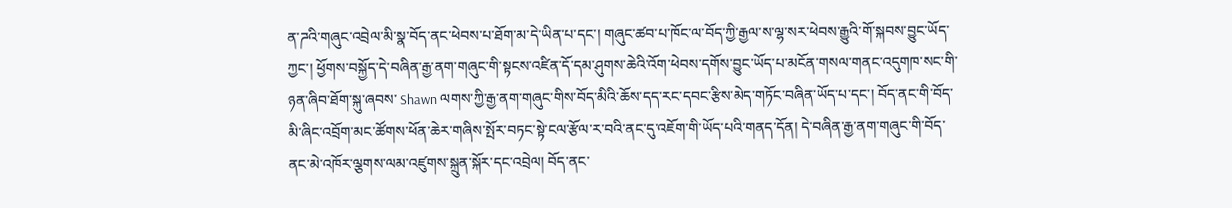ན་ཌའི་གཞུང་འབྲེལ་མི་སྣ་བོད་ནང་ཕེབས་པ་ཐོག་མ་དེ་ཡིན་པ་དང་། གཞུང་ཚབ་པ་ཁོང་ལ་བོད་ཀྱི་རྒྱལ་ས་ལྷ་སར་ཕེབས་རྒྱུའི་གོ་སྐབས་བྱུང་ཡོད་ཀྱང་། ཕྱོགས་བསྐྱོད་དེ་བཞིན་རྒྱ་ནག་གཞུང་གི་སྟངས་འཛིན་དོ་དམ་ཤུགས་ཆེའི་འོག་ཕེབས་དགོས་བྱུང་ཡོད་པ་མངོན་གསལ་གནང་འདུགཁ་སང་གི་ཉན་ཞིབ་ཐོག་སྐུ་ཞབས་ Shawn ལགས་ཀྱི་རྒྱ་ནག་གཞུང་གིས་བོད་མིའི་ཆོས་དད་རང་དབང་རྩིས་མེད་གཏོང་བཞིན་ཡོད་པ་དང་། བོད་ནང་གི་བོད་མི་ཞིང་འབྲོག་མང་ཚོགས་ཕོན་ཆེར་གཞིས་སྤོར་བཏང་སྟེ་ངལ་རྩོལ་ར་བའི་ནང་དུ་འཇོག་གི་ཡོད་པའི་གནད་དོན། དེ་བཞིན་རྒྱ་ནག་གཞུང་གི་བོད་ནང་མེ་འཁོར་ལྕགས་ལམ་འཛུགས་སྐྲུན་སྐོར་དང་འབྲེལ། བོད་ནང་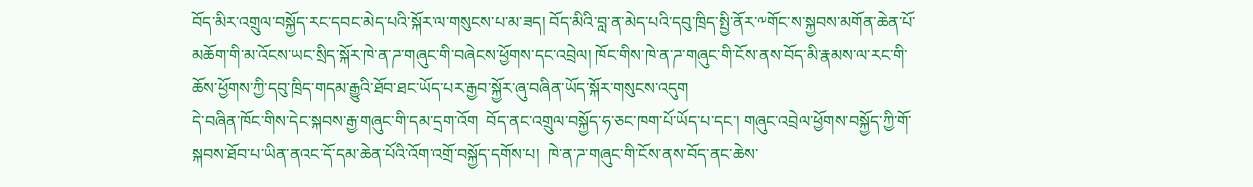བོད་མིར་འགྲུལ་བསྐྱོད་རང་དབང་མེད་པའི་སྐོར་ལ་གསུངས་པ་མ་ཟད། བོད་མིའི་བླ་ན་མེད་པའི་དབུ་ཁྲིད་སྤྱི་ནོར་༸གོང་ས་སྐྱབས་མགོན་ཆེན་པོ་མཆོག་གི་མ་འོངས་ཡང་སྲིད་སྐོར་ཁེ་ན་ཌ་གཞུང་གི་བཞེངས་ཕྱོགས་དང་འབྲེལ། ཁོང་གིས་ཁེ་ན་ཌ་གཞུང་གི་ངོས་ནས་བོད་མི་རྣམས་ལ་རང་གི་ཆོས་ཕྱོགས་ཀྱི་དབུ་ཁྲིད་གདམ་རྒྱུའི་ཐོབ་ཐང་ཡོད་པར་རྒྱབ་སྐྱོར་ཞུ་བཞིན་ཡོད་སྐོར་གསུངས་འདུག
དེ་བཞིན་ཁོང་གིས་དེང་སྐབས་རྒྱ་གཞུང་གི་དམ་དྲག་འོག  བོད་ནང་འགྲུལ་བསྐྱོད་ཧ་ཅང་ཁག་པོ་ཡོད་པ་དང་། གཞུང་འབྲེལ་ཕྱོགས་བསྐྱོད་ཀྱི་གོ་སྐབས་ཐོབ་པ་ཡིན་ནའང་དོ་དམ་ཆེན་པོའི་འོག་འགྲོ་བསྐྱོད་དགོས་པ།  ཁེ་ན་ཌ་གཞུང་གི་ངོས་ནས་བོད་ནང་ཆེས་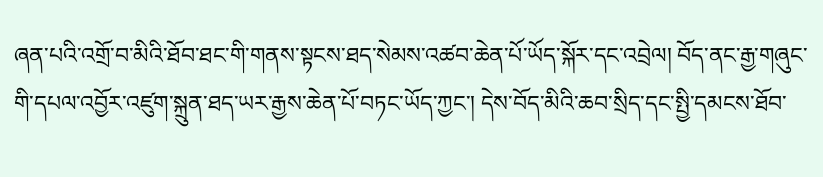ཞན་པའི་འགྲོ་བ་མིའི་ཐོབ་ཐང་གི་གནས་སྟངས་ཐད་སེམས་འཚབ་ཆེན་པོ་ཡོད་སྐོར་དང་འབྲེལ། བོད་ནང་རྒྱ་གཞུང་གི་དཔལ་འབྱོར་འཛུག་སྐྲུན་ཐད་ཡར་རྒྱས་ཆེན་པོ་བཏང་ཡོད་ཀྱང་། དེས་བོད་མིའི་ཆབ་སྲིད་དང་སྤྱི་དམངས་ཐོབ་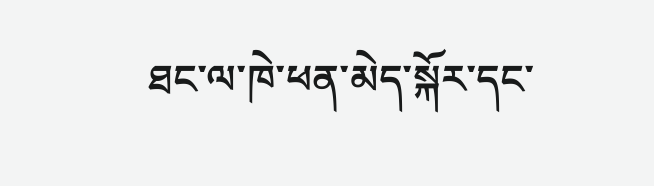ཐང་ལ་ཁེ་ཕན་མེད་སྐོར་དང་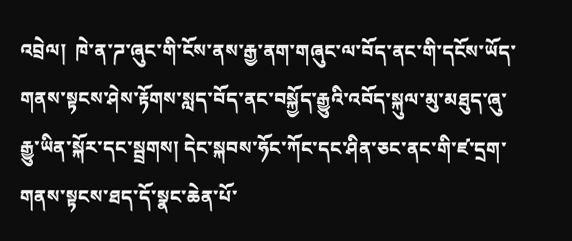འབྲེལ།  ཁེ་ན་ཌ་ཞུང་གི་ངོས་ནས་རྒྱ་ནག་གཞུང་ལ་བོད་ནང་གི་དངོས་ཡོད་གནས་སྟངས་ཤེས་རྟོགས་སླད་བོད་ནང་བསྐྱོད་རྒྱུའི་འབོད་སྐུལ་མུ་མཐུད་ཞུ་རྒྱུ་ཡིན་སྐོར་དང་སྦྲགས། དེང་སྐབས་ཧོང་ཀོང་དང་ཤིན་ཅང་ནང་གི་ཛ་དྲག་གནས་སྟངས་ཐད་དོ་སྣང་ཆེན་པོ་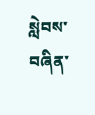སླེབས་བཞིན་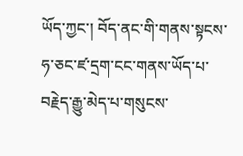ཡོད་ཀྱང་། བོད་ནང་གི་གནས་སྟངས་ཧ་ཅང་ཛ་དྲག་ངང་གནས་ཡོད་པ་བརྗེད་རྒྱུ་མེད་པ་གསུངས་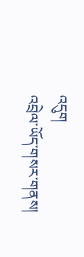འདུག
འབྲེལ་ཡོད་གསར་གནས།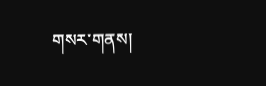གསར་གནས།